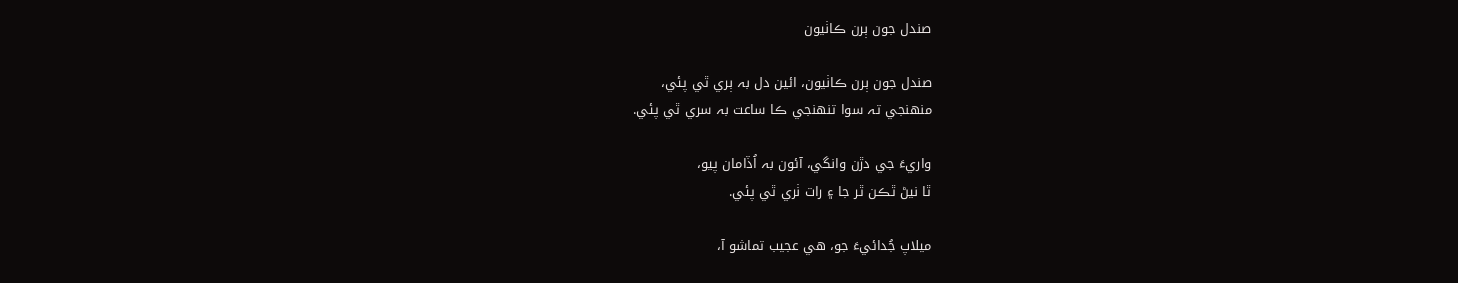صندل جون ٻرن ڪاٺيون

صندل جون ٻرن ڪاٺيون، ائين دل بہ ٻري ٿي پئي،
منھنجي تہ سوا تنھنجي ڪا ساعت بہ سري ٿي پئي.

واريءَ جي دڙن وانگي، آئون بہ اُڏامان پيو،
ٿا نيڻ ٿڪن ٿر جا ۽ رات ٺري ٿي پئي.

ميلاپ جُدائيءَ جو، ھي عجيب تماشو آ،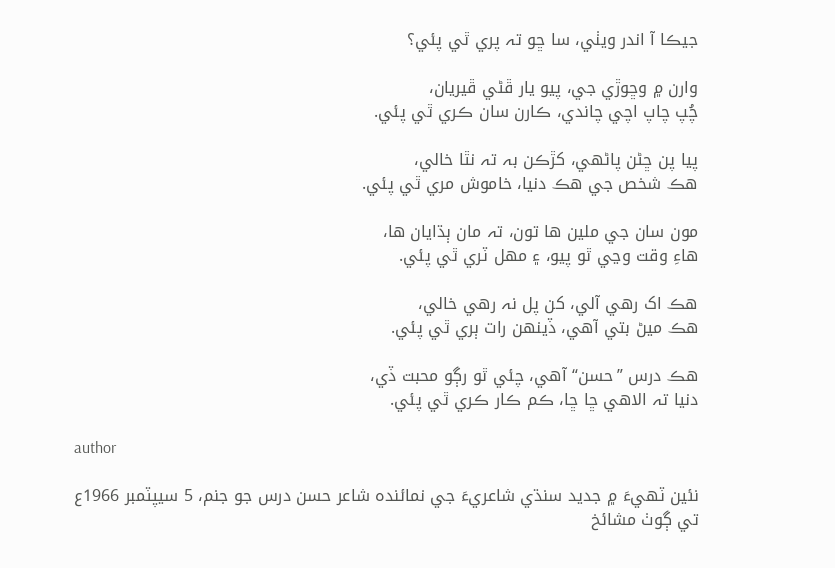جيڪا آ اندر ويٺي، سا ڇو تہ پري ٿي پئي؟

وارن ۾ وڇوڙي جي، پيو يار ڦڻي ڦيريان،
چُپ چاپ اچي چاندي، ڪارن سان ڪري ٿي پئي.

پيا پن ڇڻن پاڻهي، کڙڪن بہ تہ نٿا خالي،
ھڪ شخص جي ھڪ دنيا، خاموش مري ٿي پئي.

مون سان جي ملين ھا تون، تہ مان ٻڌايان ھا،
ھاءِ وقت وڃي ٿو پيو، ۽ مھل ٽري ٿي پئي.

ھڪ اک رھي آلي، کن پل نہ رھي خالي،
ھڪ ميڻ بتي آھي، ڏينھن رات ٻري ٿي پئي.

ھڪ درس ”حسن“ آھي، چئي ٿو رڳو محبت ڏي،
دنيا تہ الاھي ڇا ڇا، ڪم ڪار ڪري ٿي پئي.

author

نئين ٽهيءَ ۾ جديد سنڌي شاعريءَ جي نمائنده شاعر حسن درس جو جنم، 5 سيپٽمبر 1966ع تي ڳوٺ مشائخ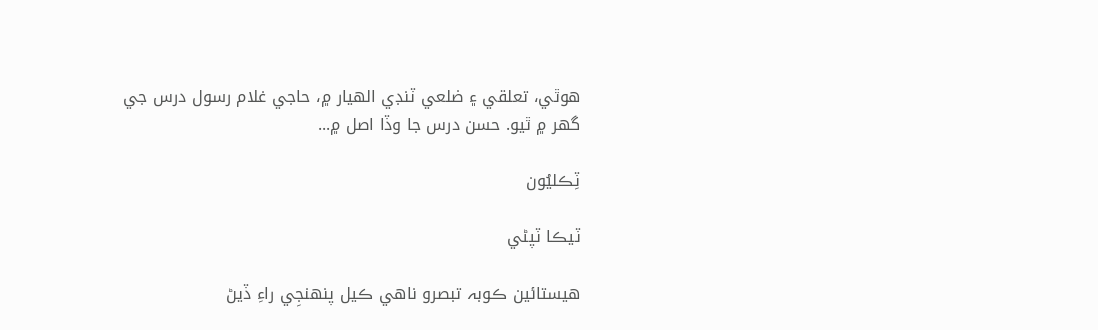هوٿي، تعلقي ۽ ضلعي ٽنڊي الهيار ۾، حاجي غلام رسول درس جي گهر ۾ ٿيو. حسن درس جا وڏا اصل ۾...

ٽِڪليُون

ٽيڪا ٽپڻي

ھيستائين ڪوبہ تبصرو ناھي ڪيل پنھنجِي راءِ ڏيڻ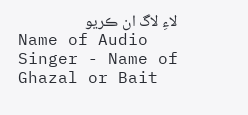لاءِ لاگ ان ڪريو
Name of Audio Singer - Name of Ghazal or Bait